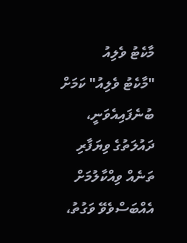މާކެޓު ވެލިއު
"މާކެޓު ވެލިއު" ކަމަށް ބުނެފައިއެވަނީ، ދައުލަތުގެ ވިޔަފާރި ތަނެއް ވިއްކާލުމަށް އެއްބަސްވެވޭ ވަގުތު،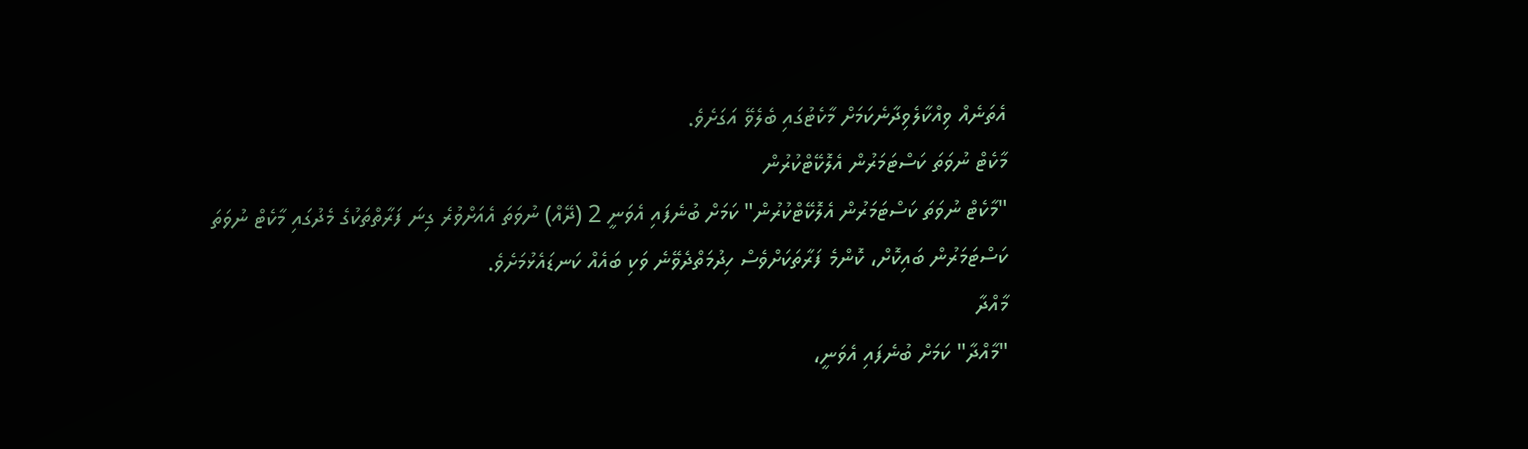އެތަނެއް ވިއްކާލެވިދާނެކަމަށް މާކެޓުގައި ބެލެވޭ އަގަށެވެ.
މާކެޓް ނުވަތަ ކަސްޓަމަރުން އެލޮކޭޓްކުރުން
"މާކެޓް ނުވަތަ ކަސްޓަމަރުން އެލޮކޭޓްކުރުން" ކަމަށް ބުނެފައި އެވަނީ 2 (ދޭއް) ނުވަތަ އެއަށްވުރެ ގިނަ ފަރާތްތަކުގެ މެދުގައި މާކެޓް ނުވަތަ ކަސްޓަމަރުން ބައިކޮށް، ކޮންމެ ފަރާތަކަށްވެސް ހިދުމަތްދެވޭނެ ވަކި ބައެއް ކަނޑައެޅުމަށެވެ.
މާއްދާ
"މާއްދާ" ކަމަށް ބުނެފައި އެވަނީ،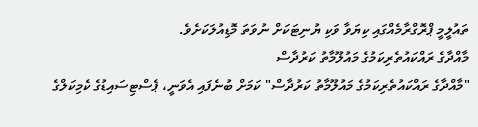ތައުލީމީ ޕްރޮގްރާމެއްގައި ކިޔަވާ ވަކި ޔުނިޓަކަށް ނުވަތަ މޮޑިއުލަކަށެވެ.
މާއްދާގެ ރައްކައުތެރިކަމުގެ މައުލޫމާތު ކަރުދާސް
"މާއްދާގެ ރައްކައުތެރިކަމުގެ މައުލޫމާތު ކަރުދާސް" ކަމަށް ބުނެފައި އެވަނީ، ޕެސްޓިސައިޑުގެ ކެމިކަލްގެ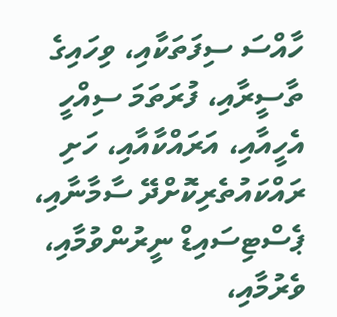ހާއްސަ ސިފަތަކާއި، ވިހައިގެ ތާސީރާއި، ފުރަތަމަ ސިއްހީ އެހީއާއި، އަރައްކާއާއި، ހަށި ރައްކައުތެރިކޮށްދޭ ސާމާނާއި، ޕެސްޓިސައިޑް ނީރުންވުމާއި، ވެރުމާއި،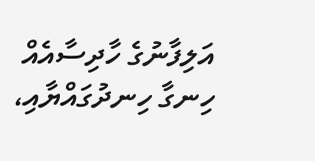އަލިފާނުގެ ހާދިސާއެއް ހިނގާ ހިނދުގައްޔާއި،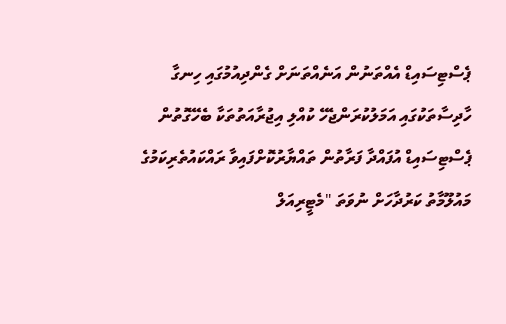ޕެސްޓިސައިޑް އެއްތަނުން އަނެއްތަނަށް ގެންދިއުމުގައި ހިނގާ ހާދިސާތަކުގައި އަމަލުކުރަންޖެހޭ ކުއްލި އިޖުރާއަތުތަކާ ބެހޭގޮތުން ޕެސްޓިސައިޑް އުފައްދާ ފަރާތުން ތައްޔާރުކޮށްފައިވާ ރައްކައުތެރިކަމުގެ މައުލޫމާތު ކަރުދާހަށް ނުވަތަ "މެޓީރިއަލް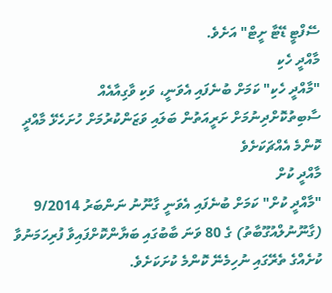ސޭފްޓީ ޑޭޓާ ށީޓް" އަށެވެ.
މާއްދީ ހެކި
"މާއްދީ ހެކި" ކަމަށް ބުނެފައި އެވަނީ، ވަކި ވާގިއާއެއް ސާބިތުކޮށްދިނުމަށް ށަރީއަތުން ބަލައި ވަޒަންކުރުމަށް ހުށަހެޅޭ މާއްދީ ކޮންމެ އެއްޗަކަށެވެ
މާއްދީ ކުށް
"މާއްދީ ކުށް" ކަމަށް ބުނެފައި އެވަނީ ގާނޫނު ނަންބަރު 9/2014 (ގާނޫނުލްއުގޫބާތު) ގެ 80 ވަނަ ބާބުގައި ބަޔާންކޮށްފައިވާ ފުރިހަމަނުވާ ކުށެއްގެ ތެރޭގައި ނުހިމެނޭ ކޮންމެ ކުށަކަށެވެ.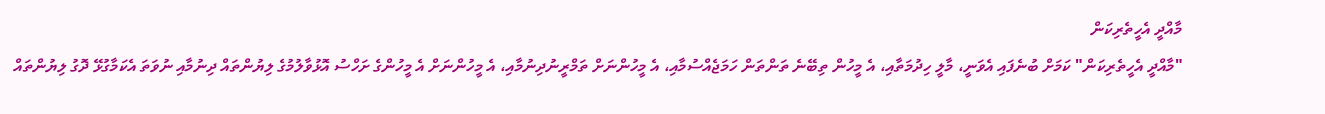މާއްދީ އެހީތެރިކަން
"މާއްދީ އެހީތެރިކަން" ކަމަށް ބުނެފައި އެވަނީ، މާލީ ހިދުމަތާއި، އެ މީހުން ތިބޭނެ ތަންތަން ހަމަޖެއްސުމާއި، އެ މީހުންނަށް ތަމްރީނުދިނުމާއި، އެ މީހުންނަށް އެ މީހުންގެ ށަހްސު އޮޅުވާލުމުގެ ލިޔުންތައް ދިނުމާއި ނުވަތަ އެކަމާގުޅޭ ދޮގު ލިޔުންތައް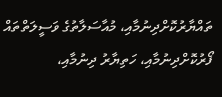ތައްޔާރުކޮށްދިނުމާއި، މުއާސަލާތުގެ ވަސީލަތްތައް ފޯރުކޮށްދިނުމާއި، ހަތިޔާރު ދިނުމާއި،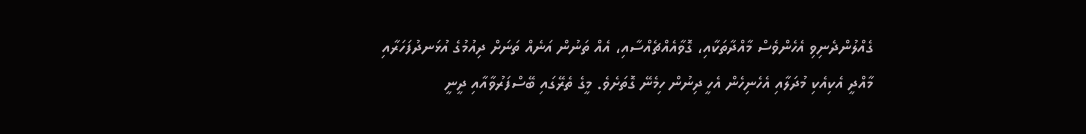ގެއްލުންދެނިވި އެހެންވެސް މާއްދާތަކާއި، ގޮވާއެއްޗެއްސާއި، އެއް ތަނުން އަނެއް ތަނަށް ދިއުމުގެ އުޅަނދުފަހަރާއި މާއްދީ އެކިއެކި މުދަލާއި އެހެނިހެން އެހީ ދިނުން ހިމެނޭ ގޮތަށެވެ. މީގެ ތެރޭގައި ބޭސްފަރުވާއާއި ދީނީ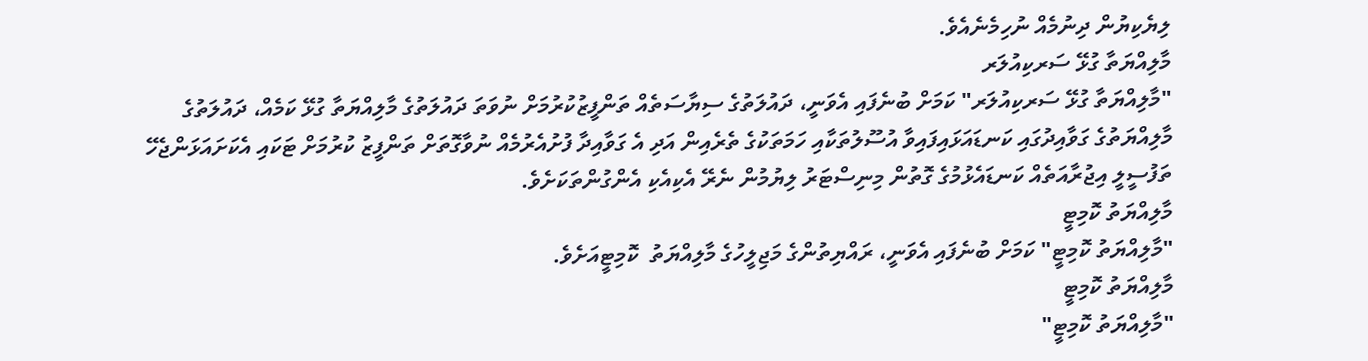ލިޔެކިޔުން ދިނުމެއް ނުހިމެނެއެވެ.
މާލިއްޔަތާ ގުޅޭ ސަރކިއުލަރ
"މާލިއްޔަތާ ގުޅޭ ސަރކިއުލަރ" ކަމަށް ބުނެފައި އެވަނީ، ދައުލަތުގެ ސިޔާސަތެއް ތަންފީޒުކުރުމަށް ނުވަތަ ދައުލަތުގެ މާލިއްޔަތާ ގުޅޭ ކަމެއް، ދައުލަތުގެ މާލިއްޔަތުގެ ގަވާއިދުގައި ކަނޑައަޅައިފައިވާ އުސޫލުތަކާއި ހަމަތަކުގެ ތެރެއިން އަދި އެ ގަވާއިދާ ފުށުއެރުމެއް ނުވާގޮތަށް ތަންފީޒު ކުރުމަށް ޓަކައި އެކަށައަޅަންޖެހޭ ތަފުސީލީ އިޖުރާއަތެއް ކަނޑައެޅުމުގެ ގޮތުން މިނިސްޓަރު ލިޔުމުން ނެރޭ އެކިއެކި އެންގުންތަކަށެވެ.
މާލިއްޔަތު ކޮމިޓީ
"މާލިއްޔަތު ކޮމިޓީ" ކަމަށް ބުނެފައި އެވަނީ، ރައްޔިތުންގެ މަޖިލީހުގެ މާލިއްޔަތު  ކޮމިޓީއަށެވެ.
މާލިއްޔަތު ކޮމިޓީ
"މާލިއްޔަތު ކޮމިޓީ"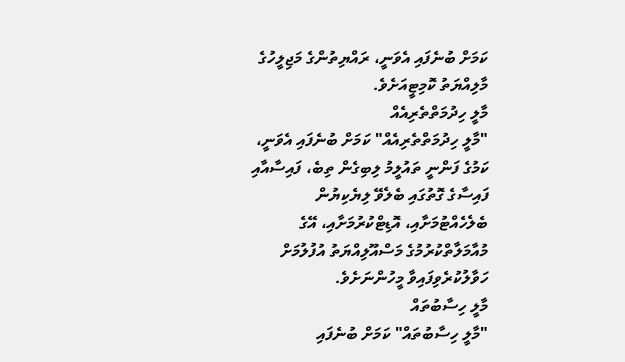ކަމަށް ބުނެފައި އެވަނީ، ރައްޔިތުންގެ މަޖިލީހުގެ މާލިއްޔަތު ކޮމިޓީއަށެވެ.
މާލީ ހިދުމަތްތެރިއެއް
"މާލީ ހިދުމަތްތެރިއެއް" ކަމަށް ބުނެފައި އެވަނީ، ކަމުގެ ފަންނީ ތައުލީމު ލިބިގެން ތިބެ، ފައިސާއާއި ފައިސާގެ ގޮތުގައި ބެލެވޭ ލިޔެކިޔުން ބެލެހެއްޓުމަށާއި، އޮޑިޓްކުރުމަށާއި، އޭގެ މުއާމަލާތްކުރުމުގެ މަސްއޫލިއްޔަތު އުފުލުމަށް ހަވާލުކުރެވިފައިވާ މީހުންނަށެވެ.
މާލީ ހިސާބުތައް
"މާލީ ހިސާބުތައް" ކަމަށް ބުނެފައި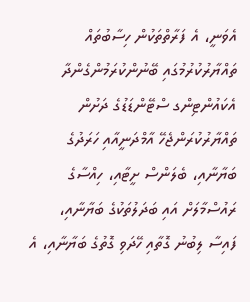އެވަނީ، އެ ފަރާތްތަކުން ހިސާބުތައް ތައްޔާރުކުރުމުގައި ބޭނުންކުރަމުންގެންދާ އެކައުންޓިންގ ސްޓޭންޑަޑުގެ ދަށުން ތައްޔާރުކުރަންޖެހޭ އާމްދަނީއާއި ހަރަދުގެ ބަޔާނާއި، ބެލަންސް ށީޓާއި، ހިއްސާގެ ރައުސްމާލަށް އައި ބަދަލުތަކުގެ ބަޔާނާއި، ފައިސާ ލިބުނު ގޮތާއި ހޭދަވި ގޮތުގެ ބަޔާނާއި، އެ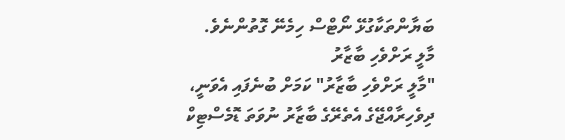ބަޔާންތަކާގުޅޭ ނޯޓްސް ހިމެނޭ ގޮތުންނެވެ.
މާލީ ރަށްވެހި ބާޒާރު
"މާލީ ރަށްވެހި ބާޒާރު" ކަމަށް ބުނެފައި އެވަނީ، ދިވެހިރާއްޖޭގެ އެތެރޭގެ ބާޒާރު ނުވަތަ ޑޮމެސްޓިކް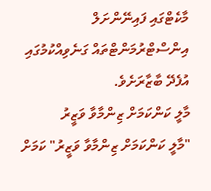މާކެޓްގައި ފައިނޭންށަލް އިންސްޓްރުމަންޓްތައް ގަނެވިއްކުމުގައި އުފެދޭ ބާޒާރަށެވެ.
މާލީ ކަންކަމަށް ޒިންމާވާ ވަޒީރު
"މާލީ ކަންކަމަށް ޒިންމާވާ ވަޒީރު" ކަމަށް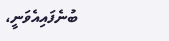ބުނެފައިއެވަނީ،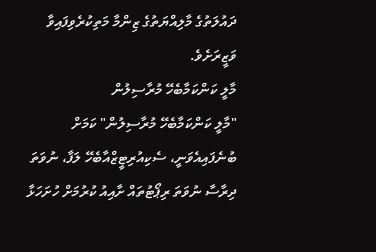ދައުލަތުގެ މާލިއްޔަތުގެ ޒިންމާ މަތިކުރެވިފައިވާ ވަޒީރަށެވެ.
މާލީ ކަންކަމާބެހޭ މުރާސިލުން
"މާލީ ކަންކަމާބެހޭ މުރާސިލުން" ކަމަށް ބުނެފައިއެވަނީ، ސެކިއުރިޓީޒްއާބެހޭ ލަފާ، ނުވަތަ ދިރާސާ ނުވަތަ ރިޕޯޓުތައް ށާއިއު ކުރުމަށް ހުށަހަޅާ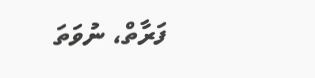ފަރާތް، ނުވަތަ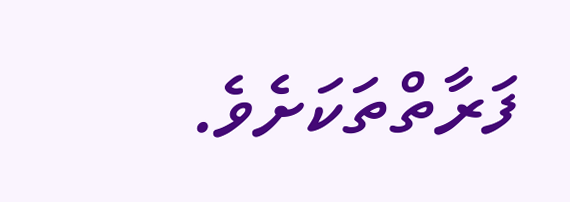ފަރާތްތަކަށެވެ.